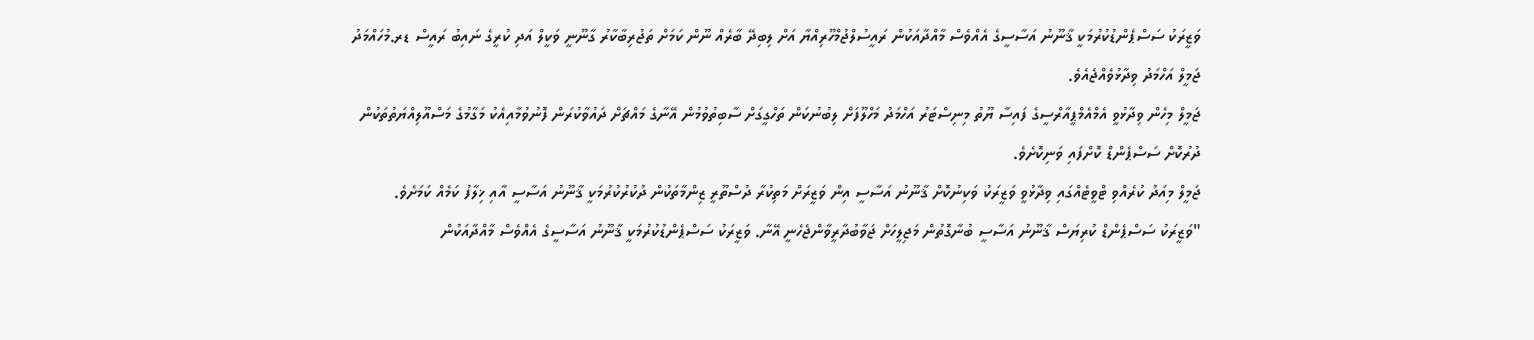ވަޒީރަކު ސަސްޕެންޑުކުރުމަކީ ޤާނޫނު އަސާސީގެ އެއްވެސް މާއްދާއަކުން ރައީސުލްޖުމްހޫރިއްޔާ އަށް ލިބިދޭ ބާރެއް ނޫން ކަމަށް ތަޖުރިބާކާރު ގާނޫނީ ވަކީލް އަދި ކުރީގެ ނައިބު ރައީސް ޑރ.މުހައްމަދު ޖަމީލް އަހްމަދު ވިދާޅުވެއްޖެއެވެ.
ޖަމީލް މިހެން ވިދާޅުވީ އެމްއެމްޕީއާރްސީގެ ފައިސާ ޔޫތު މިނިސްޓަރު އަހްމަދު މަހްލޫފަށް ލިބުނުކަން ތަހްގީގަށް ސާބިތުވުމުން އޭނާގެ މައްޗަށް ދައުވާކުރަން ފޮނުވުމާއިއެކު މަގާމުގެ މަސްއޫލިއްޔަތުތަކުން ދުރުކޮށް ސަސްޕެންޑް ކޮށްފައި ވަނިކޮށެވެ.
ޖަމީލް މިއަދު ކުރެއްވި ޓްވީޓެއްގައި ވިދާޅުވީ ވަޒީރަކު ވަކިނުކޮށް ޤާނޫނު އަސާސީ އިން ވަޒީރަށް މަތިކުރާ ދުސްތޫރީ ޒިންމާތަކުން ދުކުރުކުރުމަކީ ޤާނޫނު އަސާސީ އާއި ޚިލާފު ކަމެއް ކަމަށެވެ.
"ވަޒީރަކު ސަސްޕެންޑް ކުރިޔަސް ޤާނޫނު އަސާސީ ބުނާގޮތުން މަޖިލީހަށް ޖަވާބުދާރީވާންޖެހެނީ އޭނާ. ވަޒީރަކު ސަސްޕެންޑުކުރުމަކީ ޤާނޫނު އަސާސީގެ އެއްވެސް މާއްދާއަކުން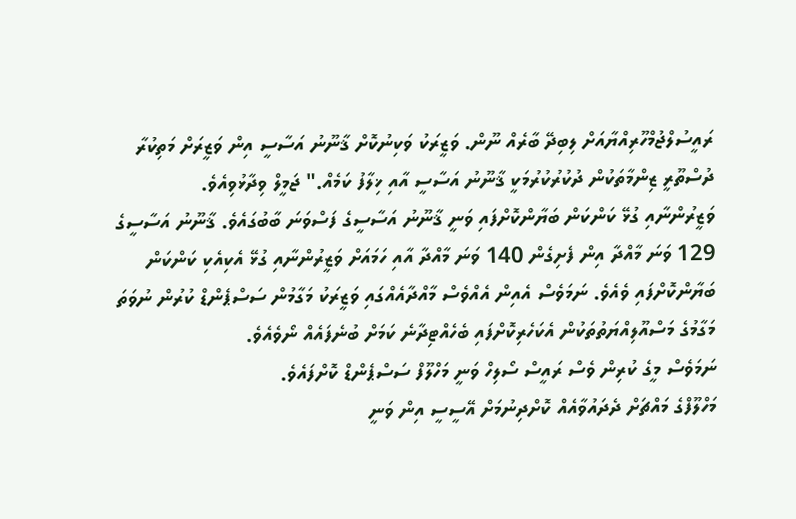ރައީސުލްޖުމްހޫރިއްޔާއަށް ލިބިދޭ ބާރެއް ނޫން. ވަޒީރަކު ވަކިނުކޮށް ޤާނޫނު އަސާސީ އިން ވަޒީރަށް މަތިކުރާ ދުސްތޫރީ ޒިންމާތަކުން ދުކުރުކުރުމަކީ ޤާނޫނު އަސާސީ އާއި ޚިލާފު ކަމެއް." ޖަމީލް ވިދާޅުވިއެވެ.
ވަޒީރުންނާއި ގުޅޭ ކަންކަން ބަޔާންކޮށްފައި ވަނީ ޤާނޫނު އަސާސީގެ ފަސްވަނަ ބާބުގައެވެ. ޤާނޫނު އަސާސީގެ 129 ވަނަ މާއްދާ އިން ފެށިގެން 140 ވަނަ މާއްދާ އާއި ހަމައަށް ވަޒީރުންނާއި ގުޅޭ އެކިއެކި ކަންކަން ބަޔާންކޮށްފައި ވެއެވެ. ނަމަވެސް އެއިން އެއްވެސް މާއްދާއެއްގައި ވަޒީރަކު މަގާމުން ސަސްޕެންޑް ކުރުން ނުވަތަ މަގާމުގެ މަސްއޫލިއްޔަތުތަކުން އެކަހެރިކޮށްފައި ބެހެއްޓިދާނެ ކަމަށް ބުނެފައެއް ނޯވެއެވެ.
ނަމަވެސް މީގެ ކުރިން ވެސް ރައީސް ސޯލިހް ވަނީ މަހްލޫފް ސަސްޕެންޑް ކޮށްފައެވެ.
މަހްލޫފްގެ މައްޗަށް ދެދައުވާއެއް ކޮށްދިނުމަށް އޭސީސީ އިން ވަނީ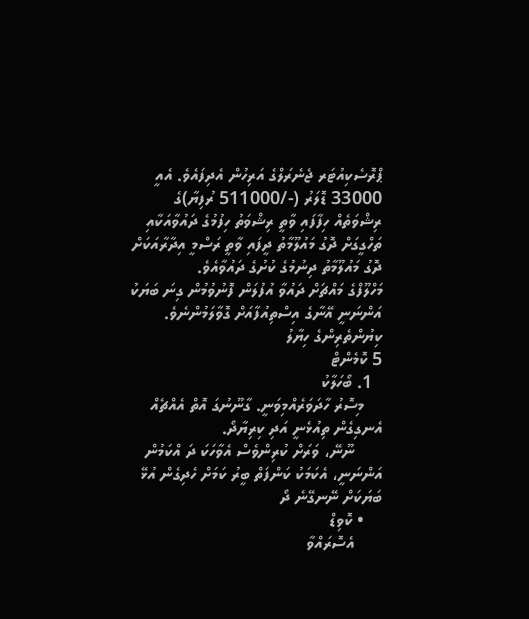ޕްރޮސެކިއުޓަރ ޖެނެރަލްގެ އަރިހުން އެދިފައެވެ. އެއީ 33000 ޑޮލަރު (-/511000 ރުފިޔާ)ގެ ރިޝްވަތެއް ހިފާފައި ވާތީ ރިޝްވަތު ހިފުމުގެ ދައުވާއަކާއި ތަހްގީގަށް ދޮގު މައުލޫމާތު ދީފައި ވާތީ ރަސްމީ އިދާރާއަކަށް ދޮގު މައުލޫމާތު ދިނުމުގެ ކުށުގެ ދައުވާއެވެ.
މަހްލޫފްގެ މައްޗަށް ދައުވާ އުފުލަން ފޮނުވުމުން ގިނަ ބަޔަކު އަންނަނީ އޭނާގެ އިސްތިއުފާއަށް ގޮވާލަމުންނެވެ.
ކިޔުންތެރިންގެ ހިޔާލު
5 ކޮމެންޓް
  1. ބޯހަލާކު
    މިސޮރު ހާދަވަރެއްމިވަނީ. ގާނޫނުގަ އޮތް އެއްޗެއް އެނގިގެން ތިއުޅެނީ އަދި ކިރިޔާދޯ.
      ނޫނޭ، ވަރަށް ކުރިންވެސް އެވާހަކަ ދަ އްކަމުން އަންނަނީ، އެކަމަކު ކަންފަތް ބީރު ކަމަށް ހެދިގެން އުޅޭ ބަޔަކަށް ނޭނގޭނެ ދޯ
    • ކޮވިޑް
      އެސޮރައްވާ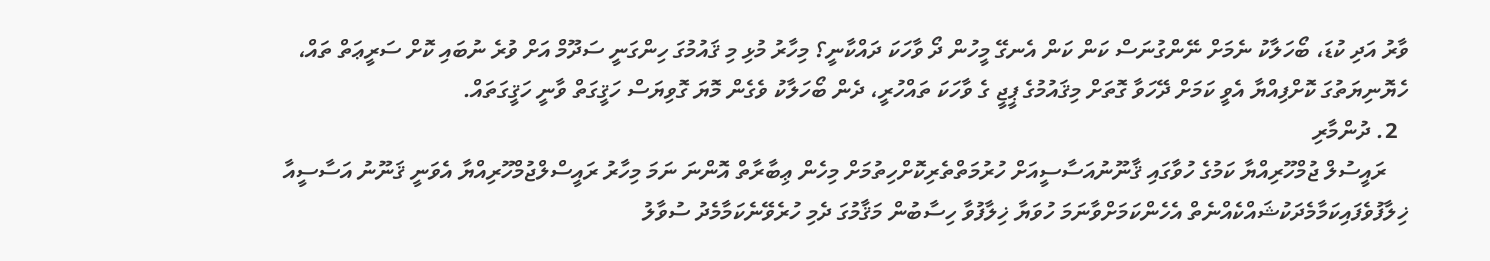ވާރު އަދި ކުޑަ، ބޯހަލާކު ނެމަށް ނޭންގުނަސް ކަން ކަން އެނގޭ މީހުން ދޯ ވާހަކަ ދައްކާނީ؟ މިހާރު މުޅި މި ޤައުމުގަ ހިންގަނީ ސަދޫމް އަށް ވުރެ ނުބައި ކޮށް ސަރީޢަތް ތައް، ހެޔޮނިޔަތުގަ ކޮށްފިއްޔާ އެވީ ކަމަށް ދޭހަވާ ގޮތަށް މިޤައުމުގެ ޕީޖީ ގެ ވާހަކަ ތައްހުރީ، ދެން ބޯހަލާކު ވެގެން މޮޔަ ގޮވިޔަސް ހަޤީގަތް ވާނީ ހަޤީގަތައް.
  2. ދުންމާރި
    ރައީސުލް ޖުމްހޫރިއްޔާ ކަމުގެ ހުވާގައި ޤާނޫނުއަސާސީއަށް ހުރުމަތްތެރިކޮށްހިތުމަށް މިހެން ޢިބާރާތް އޮންނަ ނަމަ މިހާރު ރައީސްލްޖުމްހޫރިއްޔާ އެވަނީ ޤަނޫނު އަސާސީއާ ޚިލާފުވެފައިކަމާމެދަކުޝައްކެއްނެތް އެހެންކަމަށްވާނަމަ ހުވަޔާ ޚިލާފުވާ ހިސާބުން މަޤާމުގަ ދެމި ހުރެވޭނެކަމާމެދު ސުވާލު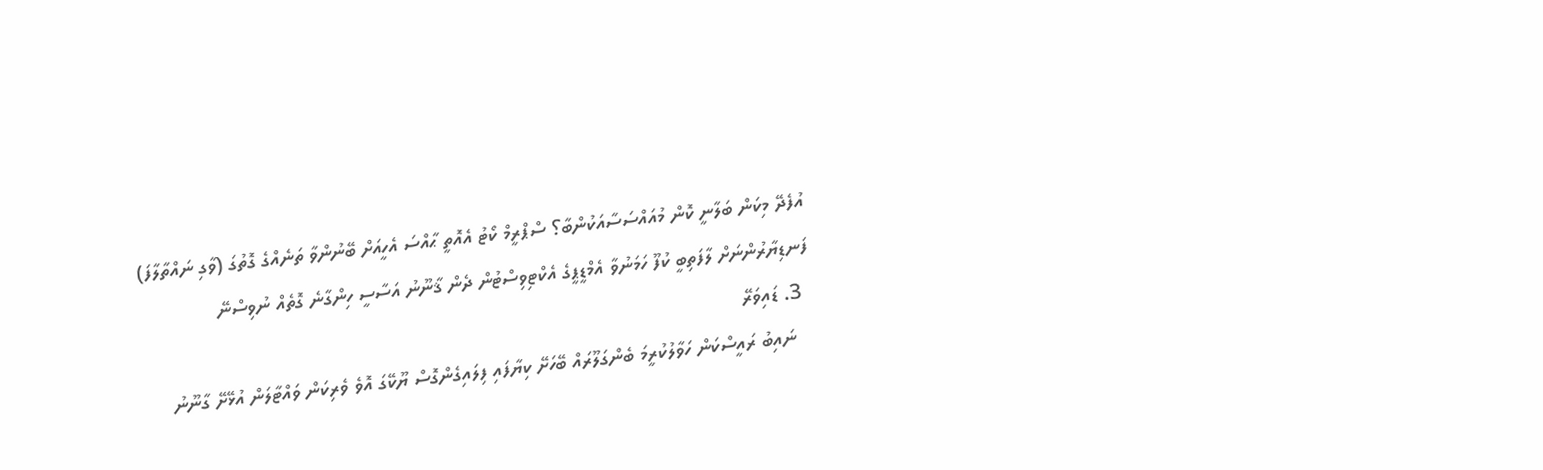އުފެދޭ މިކަން ބަލާނީ ކޮން މުއައްސަސާއަކުންބާ؟ ސްޕްރީމް ކޯޓު އެއޮތީ ޙާއްސަ އެހީއަށް ބޭނުންވާ ތަނެއްގެ ގޮތުގަ (ވާގި ނައްތާލާފަ) ފަނޑިޔާރުންނަށް ލާފަތިބީ ކުފޫ ހަމަނުވާ އެމްޑީޕީގެ އެކްޓިވިސްޓުން ދެން ޤާނޫނު އަސާސީ ހިންގާނެ ގޮތެއް ނުވިސްނޭ
  3. ޑައިވަރޭ
    ނައިބު ރައީސްކަން ހަވާލުކުރީމަ ބެންގަލޫރައް ބޭހަށޭ ކިޔާފައި ފިލައިގެންގޮސް ޔޫކޭގަ އޮވެ ވެރިކަން ވައްޓާލަން އުޅޭށޭ ގާނޫނު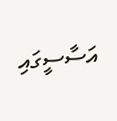އަސާސީގައި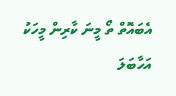އެބައޮތް ތޯ މީނަ ކާރިން މީހަކު އަހާބަލަ